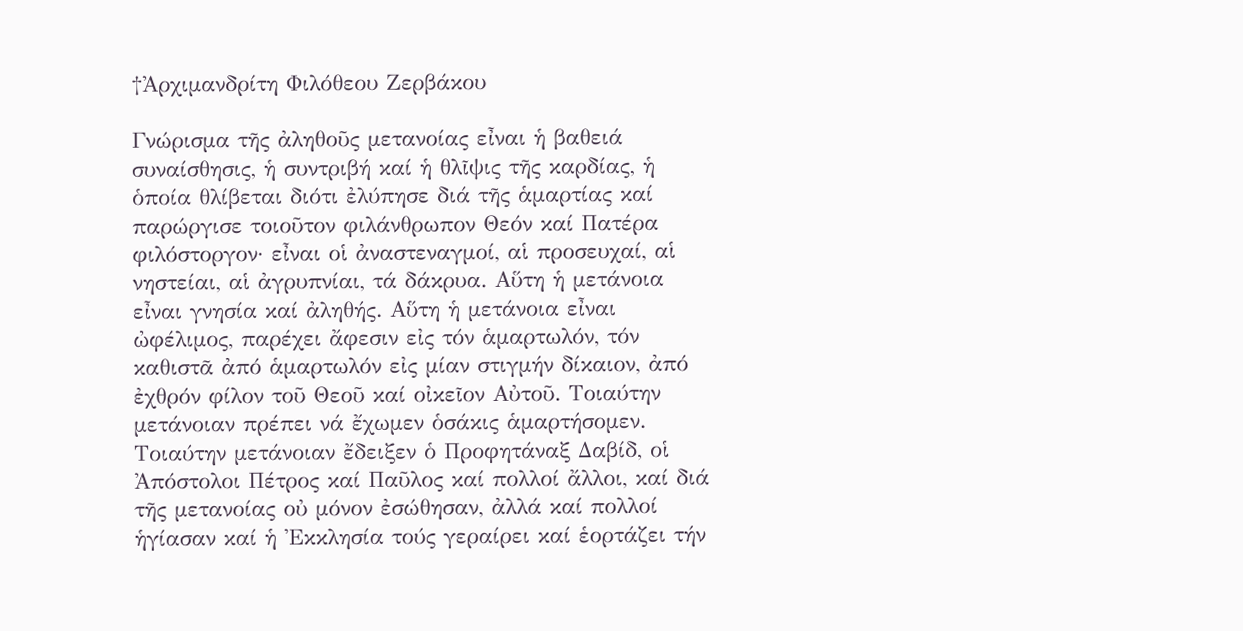†Ἀρχιμανδρίτη Φιλόθεου Ζερβάκου

Γνώρισμα τῆς ἀληθοῦς μετανοίας εἶναι ἡ βαθειά συναίσθησις, ἡ συντριβή καί ἡ θλῖψις τῆς καρδίας, ἡ ὁποία θλίβεται διότι ἐλύπησε διά τῆς ἁμαρτίας καί παρώργισε τοιοῦτον φιλάνθρωπον Θεόν καί Πατέρα φιλόστοργον· εἶναι οἱ ἀναστεναγμοί, αἱ προσευχαί, αἱ νηστείαι, αἱ ἀγρυπνίαι, τά δάκρυα. Αὕτη ἡ μετάνοια εἶναι γνησία καί ἀληθής. Αὕτη ἡ μετάνοια εἶναι ὠφέλιμος, παρέχει ἄφεσιν εἰς τόν ἁμαρτωλόν, τόν καθιστᾶ ἀπό ἁμαρτωλόν εἰς μίαν στιγμήν δίκαιον, ἀπό ἐχθρόν φίλον τοῦ Θεοῦ καί οἰκεῖον Αὐτοῦ. Τοιαύτην μετάνοιαν πρέπει νά ἔχωμεν ὁσάκις ἁμαρτήσομεν. Τοιαύτην μετάνοιαν ἔδειξεν ὁ Προφητάναξ Δαβίδ, οἱ Ἀπόστολοι Πέτρος καί Παῦλος καί πολλοί ἄλλοι, καί διά τῆς μετανοίας οὐ μόνον ἐσώθησαν, ἀλλά καί πολλοί ἡγίασαν καί ἡ Ἐκκλησία τούς γεραίρει καί ἑορτάζει τήν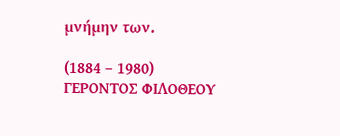μνήμην των.

(1884 – 1980)
ΓΕΡΟΝΤΟΣ ΦΙΛΟΘΕΟΥ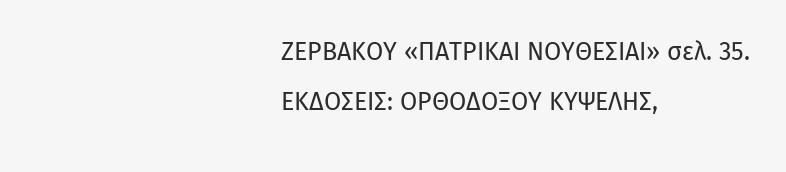ΖΕΡΒΑΚΟΥ «ΠΑΤΡΙΚΑΙ ΝΟΥΘΕΣΙΑΙ» σελ. 35. ΕΚΔΟΣΕΙΣ: ΟΡΘΟΔΟΞΟΥ ΚΥΨΕΛΗΣ,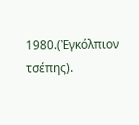1980.(Ἐγκόλπιον τσέπης).